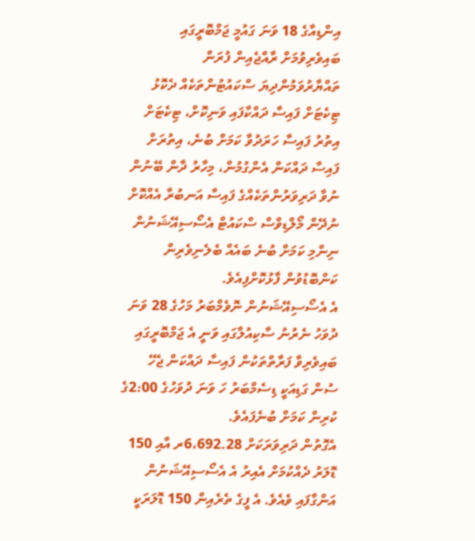އިންޑިއާގެ 18 ވަނަ ގައުމީ ޖަމްބޮރީގައި ބައިވެރިވުމަށް ރާއްޖެއިން ފުރަން ތައްޔާރުވަމުންދިޔަ ސްކައުޓުންތަކެއް ދެކޮޅު ޓިކެޓަށް ފައިސާ ދައްކާފައި ވަނިކޮށް، ޓިކެޓަށް އިތުރު ފައިސާ ހަރަދުވާ ކަމަށް ބުނެ، އިތުރަށް ފައިސާ ދައްކަން އެންގުމުން، މިހާރު ދާން ބޭނުން ނުވާ ދަރިވަރުންތަކެއްގެ ފައިސާ އަނބުރާ އެއްކޮށް ނުދޭން މޯލްޑިވްސް ސްކައުޓް އެސޯސިއޭޝަނުން ނިންމި ކަމަށް ބުނެ ބައެއް ބެލެނިވެރިން ކަންބޮޑުވުން ފާޅުކޮށްފިއެވެ.
އެ އެސޯސިއޭޝަނުން ނޮވެމްބަރު މަހުގެ 28 ވަނަ ދުވަހު ނެރުނު ސާކިއުލާގައި ވަނީ އެ ޖަމްބޮރީގައި ބައިވެރިވާ ފަރާތްތަކުން ފައިސާ ދައްކަން ޖެހޭ ސުން ގަޑިއަކީ ޑިސެމްބަރު ހަ ވަނަ ދުވަހުގެ 2:00ގެ ކުރިން ކަމަށް ބުނެފައެވެ.
އެގޮތުން ދަރިވަރަކަށް 6،692.28ރ އާއި 150 ޑޮލަރު ދެއްކުމަށް އެއިރު އެ އެސޯސިއޭޝަނުން އަންގާފައި ވެއެވެ. އެ ފީގެ ތެރެއިން 150 ޑޮލަރަކީ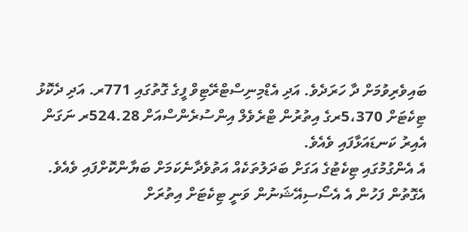ބައިވެރިވުމަށް ދާ ހަރަދެވެ. އަދި އެޑްމިނިސްޓްރޭޓިވް ފީގެ ގޮތުގައި 771ރ. އަދި ދެކޮޅު ޓިކެޓަށް 5،370ރގެ އިތުރުން ޓްރެވެލް އިންސުރެންސްއަށް 524.28ރ ނަގަން އެއިރު ކަނޑައަޅާފައި ވެއެވެ.
އެ އެންގުމުގައި ޓިކެޓުގެ އަގަށް ބަދަލުތަކެއް އަތުވެދާނެކަމަށް ބަޔާންކޮށްފައި ވެއެވެ.
އެގޮތުން ފަހުން އެ އެސޯސިއޭޝަނުން ވަނީ ޓިކެޓަށް އިތުރަށް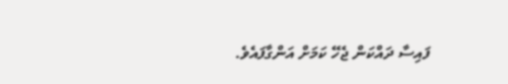ފައިސާ ދައްކަން ޖެހޭ ކަމަށް އަންގާފައެވެ.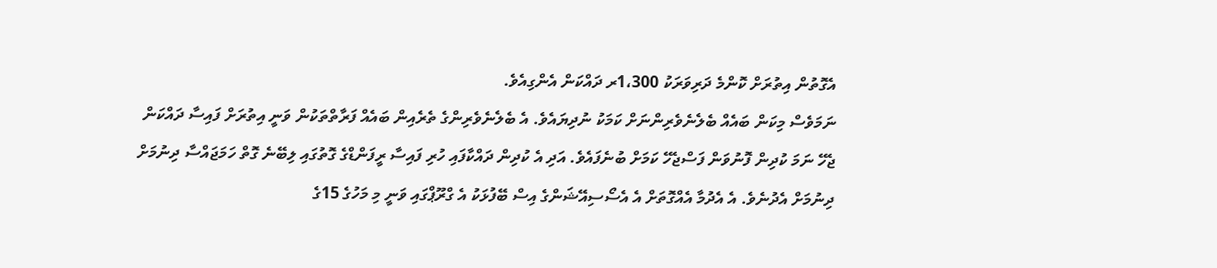އެގޮތުން އިތުރަށް ކޮންމެ ދަރިވަރަކު 1،300ރ ދައްކަން އެންގިއެވެ.
ނަމަވެސް މިކަން ބައެއް ބެލެނެވެރިންނަށް ކަމަކު ނުދިޔައެވެ. އެ ބެލެނެވެރިންގެ ތެރެއިން ބައެއް ފަރާތްތަކުން ވަނީ އިތުރަށް ފައިސާ ދައްކަން ޖެހޭ ނަމަ ކުދިން ފޮނުވަން ފަސްޖެހޭ ކަމަށް ބުނެފައެވެ. އަދި އެ ކުދިން ދައްކާފައި ހުރި ފައިސާ ރީފަންޑްގެ ގޮތުގައި ލިބޭނެ ގޮތް ހަމަޖައްސާ ދިނުމަށް ދިނުމަށް އެދުނެވެ. އެ އެދުމާ އެއްގޮތަށް އެ އެސޯސިއޭޝަންގެ އިސް ބޭފުޅަކު އެ ގްރޫޕްގައި ވަނީ މި މަހުގެ 15ގެ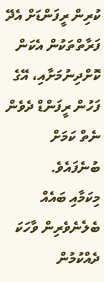ކުރިން ރީފަންޑަށް އެދޭ ފަރާތްތަކުން އެކަން ކޮށްދިނުމަށާއި، އޭގެ ފަހުން ރީފަންޑް ދެވެން ނެތް ކަމަށް ބުނެފައެވެ.
މިކަމާއި ބައެއް ބެލެނެވެރިން ވާހަކަ ދެއްކުމުން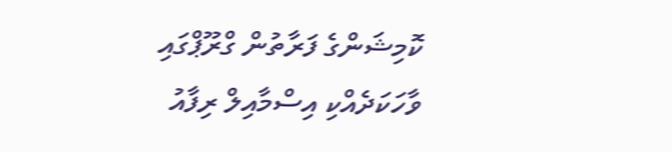ކޮމިޝަންގެ ފަރާތުން ގްރޫޕްގައި ވާހަކަދެއްކި އިސްމާއިލް ރިފާއު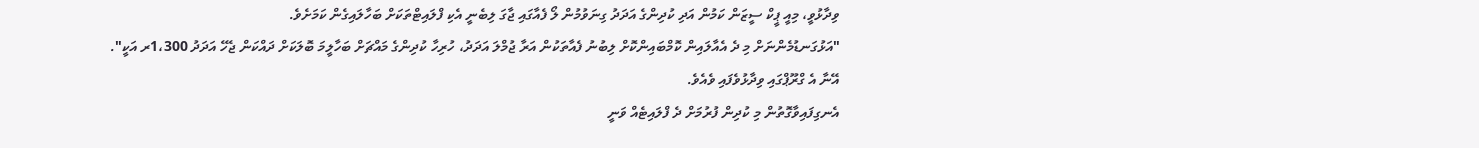ވިދާޅުވީ، މިއީ ޕީކް ސީޒަން ކަމުން އަދި ކުދިންގެ އަދަދު ގިނަވުމުން ލޯ ފެއާގައި ޖާގަ ލިބެނީ އެކި ފްލައިޓްތަކަށް ބަހާލައިގެން ކަމަށެވެ.
"އަޅުގަނޑުމެންނަށް މި ދެ އެއާލައިން ކޮމްބައިންކޮށް ލިބުނު ފެއާތަކުން އަރާ ޖުމްލަ އަދަދު، ހުރިހާ ކުދިންގެ މައްޗަށް ބަހާލީމަ ބޮލަކަށް ދައްކަން ޖެހޭ އަދަދު 1،300ރ އަކީ". އޭނާ އެ ގްރޫޕްގައި ވިދާޅުވެފައި ވެއެވެ.
އެނގިފައިވާގޮތުން މި ކުދިން ފުރުމަށް ދެ ފްލައިޓެއް ވަނީ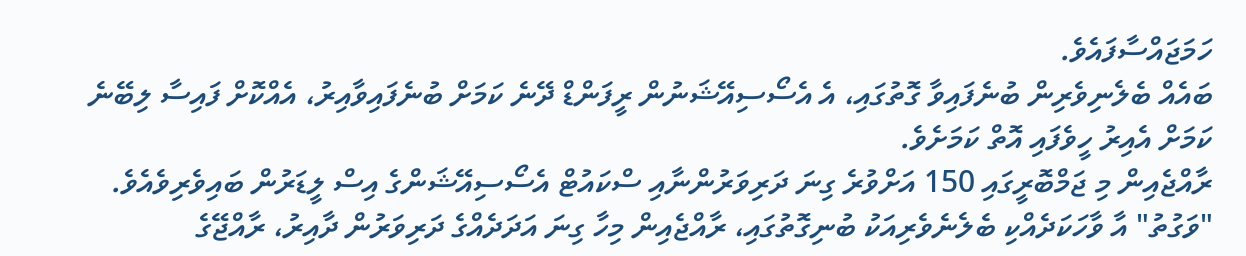ހަމަޖައްސާފައެވެ.
ބައެއް ބެލެނިވެރިން ބުނެފައިވާ ގޮތުގައި، އެ އެސޯސިއޭޝަނުން ރީފަންޑް ދޭނެ ކަމަށް ބުނެފައިވާއިރު، އެއްކޮށް ފައިސާ ލިބޭނެ ކަމަށް އެއިރު ހީވެފައި އޮތް ކަމަށެވެ.
ރާއްޖެއިން މި ޖަމްބޮރީގައި 150 އަށްވުރެ ގިނަ ދަރިވަރުންނާއި ސްކައުޓް އެސޯސިއޭޝަންގެ އިސް ލީޑަރުން ބައިވެރިވެއެވެ.
"ވަގުތު" އާ ވާހަކަދެއްކި ބެލެނެވެރިއަކު ބުނިގޮތުގައި، ރާއްޖެއިން މިހާ ގިނަ އަދަދެއްގެ ދަރިވަރުން ދާއިރު، ރާއްޖޭގެ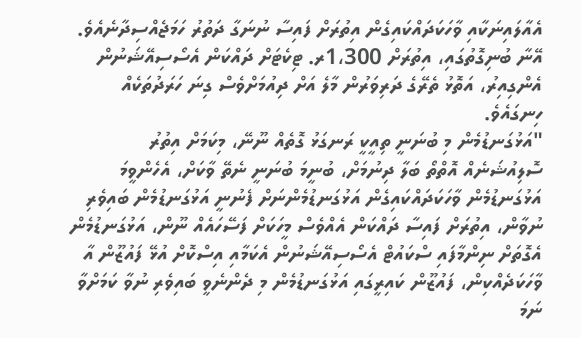އެއާލައިނަކާއި ވާހަކަދައްކައިގެން އިތުރަށް ފައިސާ ނުނަގާ ދަތުރު ހަމަޖެއްސިދާނެއެވެ. އޭނާ ބުނިގޮތުގައި، އިތުރަށް 1،300ރ. ޓިކެޓަށް ދައްކަން އެސޯސިއޭޝަނުން އެންގިއިރު، އަތޮޅު ތެރޭގެ ދަރިވަރުން މާލެ އަށް ދިއުމަށްވެސް ގިނަ ހަރަދުތަކެއް ހިނގައެވެ.
"އަޅުގަނޑުމެން މި ބުނަނީ ތިއީކީ ރަނގަޅު ގޮތެއް ނޫނޭ، މިކަމަށް އިތުރު ސޮލިއުޝަނެއް އޮތްތޯ ބަލާ ދިނުމަށް، ބުނީމަ ބުނަނީ ނެތޭ ވާކަށް، އެހެންވީމަ އަޅުގަނޑުމެން ވާހަކަދައްކައިގެން އަޅުގަނޑުމެންނަށް ފެނުނީ އަޅުގަނޑުމެން ބައިވެރި ނުވާން، އިތުރަށް ފައިސާ ދައްކަން އެއްވެސް މީހަކަށް ފަސޭހައެއް ނޫން، އަޅުގަނޑުމެން އެގޮތަށް ނިންމާފައި ސްކައުޓް އެސޯސިއޭޝަނުން އެކަމާއި އިސްކޮށް އުޅޭ ފައުޒޫން އާ ވާހަކަދެއްކިން، ފައުޒޫން ކައިރީގައި އަޅުގަނޑުމެން މި ދެންނެވީ ބައިވެރި ނުވާ ކަމަށްވާ ނަމަ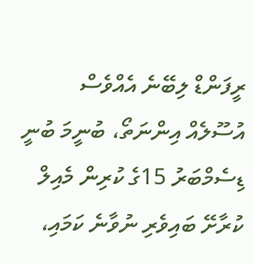ރީފަންޑް ލިބޭނެ އެއްވެސް އުސޫލެއް އިންނަތޯ، ބުނީމަ ބުނީ ޑިސެމްބަރު 15ގެ ކުރިން މެއިލް ކުރާށޭ ބައިވެރި ނުވާނެ ކަމައި،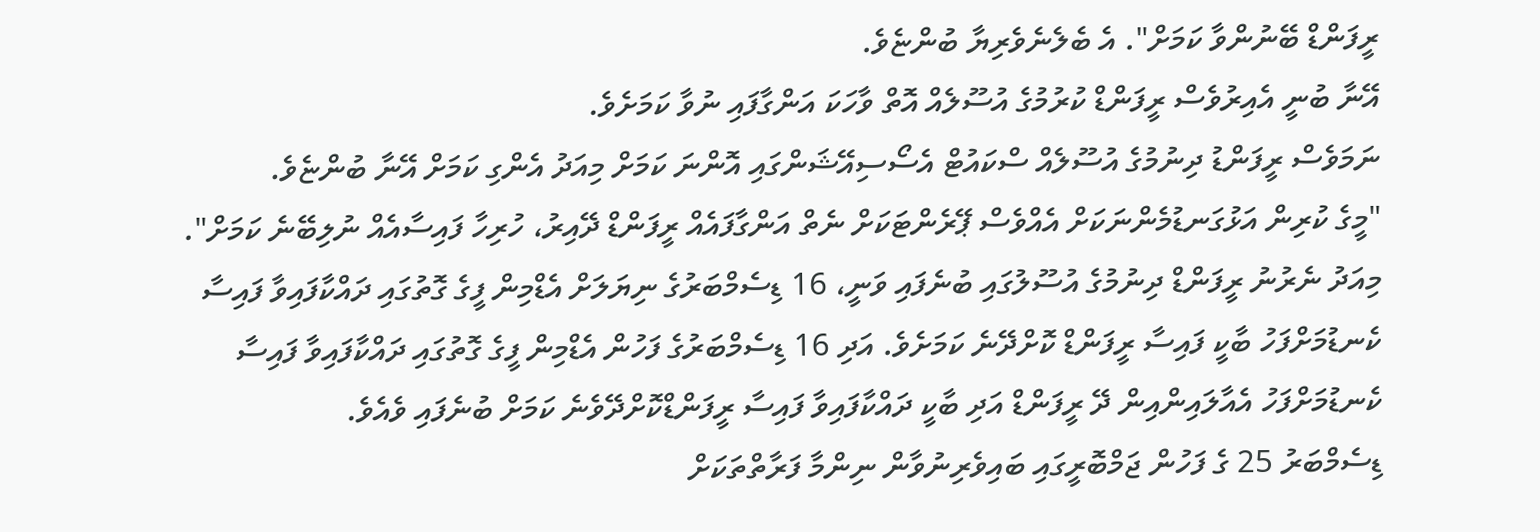ރީފަންޑް ބޭނުންވާ ކަމަށް". އެ ބެލެނެވެރިޔާ ބުންޏެވެ.
އޭނާ ބުނީ އެއިރުވެސް ރީފަންޑް ކުރުމުގެ އުސޫލެއް އޮތް ވާހަކަ އަންގާފައި ނުވާ ކަމަށެވެ.
ނަމަވެސް ރީފަންޑު ދިނުމުގެ އުސޫލެއް ސްކައުޓް އެސޯސިއޭޝަންގައި އޮންނަ ކަމަށް މިއަދު އެންގި ކަމަށް އޭނާ ބުންޏެވެ.
"މީގެ ކުރިން އަޅުގަނޑުމެންނަކަށް އެއްވެސް ޕޭރެންޓަކަށް ނެތް އަންގާފައެއް ރީފަންޑް ދޭއިރު، ހުރިހާ ފައިސާއެއް ނުލިބޭނެ ކަމަށް".
މިއަދު ނެރުނު ރީފަންޑް ދިނުމުގެ އުސޫލުގައި ބުނެފައި ވަނީ، 16 ޑިސެމްބަރުގެ ނިޔަލަށް އެޑްމިން ފީގެ ގޮތުގައި ދައްކާފައިވާ ފައިސާ ކެނޑުމަށްފަހު ބާކީ ފައިސާ ރީފަންޑް ކޮށްދޭނެ ކަމަށެވެ. އަދި 16 ޑިސެމްބަރުގެ ފަހުން އެޑްމިން ފީގެ ގޮތުގައި ދައްކާފައިވާ ފައިސާ ކެނޑުމަށްފަހު އެއާލައިންއިން ދޭ ރީފަންޑް އަދި ބާކީ ދައްކާފައިވާ ފައިސާ ރީފަންޑްކޮށްދޭވެނެ ކަމަށް ބުނެފައި ވެއެވެ.
ޑިސެމްބަރު 25 ގެ ފަހުން ޖަމްބޮރީގައި ބައިވެރިނުވާން ނިންމާ ފަރާތްތަކަށް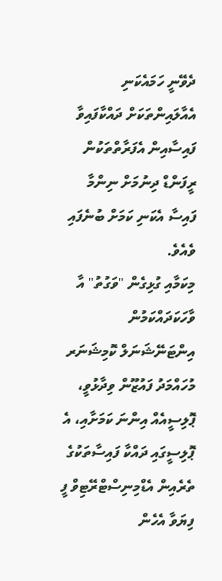ދެވޭނީ ހަމައެކަނި އެއާލައިންތަކަށް ދައްކާފައިވާ ފައިސާއިން އެފަރާތްތަކުން ރީފަންޑް ދިނުމަށް ނިންމާ ފައިސާ އެކަނި ކަމަށް ބުނެފައި ވެއެވެ.
މިކަމާއި ގުޅިގެން "ވަގުތު" އާ ވާހަކަދައްކަމުން އިންޓަނޭޝަނަލް ކޮމިޝަނަރ މުހައްމަދު ފައުޒޫން ވިދާޅުވީ، ޕޮލިސީއެއް އިންނަ ކަމަށާއި، އެ ޕޮލިސީގައި ދައްކާ ފައިސާތަކުގެ ތެރެއިން އެޑްމިނިސްޓްރޭޓިވް ފީ ފިޔަވާ އެހެން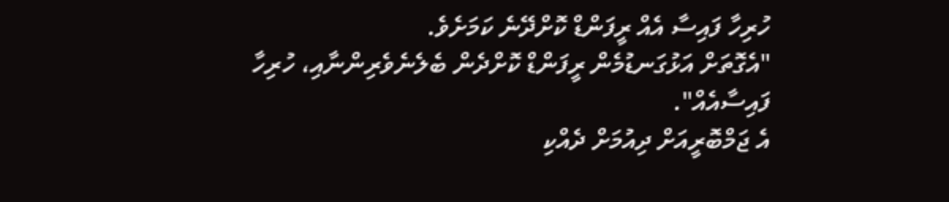ހުރިހާ ފައިސާ އެއް ރީފަންޑް ކޮށްދޭނެ ކަމަށެވެ.
"އެގޮތަށް އަޅުގަނޑުމެން ރީފަންޑް ކޮށްދެން ބެލެނެވެރިންނާއި، ހުރިހާ ފައިސާއެއް".
އެ ޖަމްބޮރީއަށް ދިއުމަށް ދެއްކި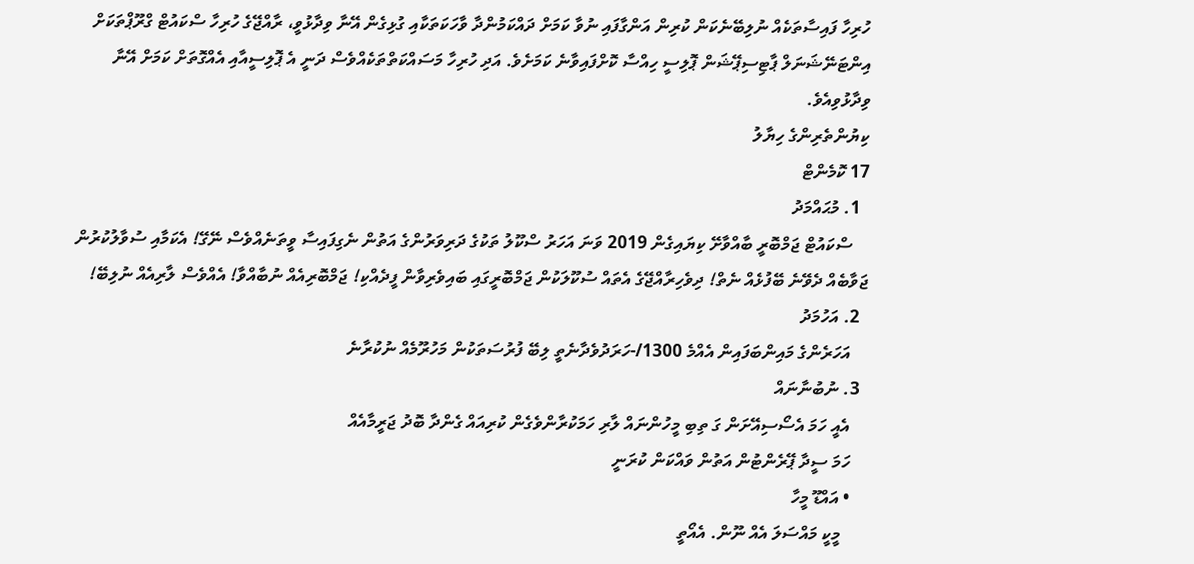ހުރިހާ ފައިސާތަކެއް ނުލިބޭނެކަން ކުރިން އަންގާފައި ނުވާ ކަމަށް ދައްކަމުންދާ ވާހަކަތަކާއި ގުޅިގެން އޭނާ ވިދާޅުވީ، ރާއްޖޭގެ ހުރިހާ ސްކައުޓް ގްރޫޕްތަކަށް އިންޓަނޭޝަނަލް ޕާޓިސިޕޭޝަން ޕޮލިސީ ހިއްސާ ކޮށްފައިވާނެ ކަމަށެވެ. އަދި ހުރިހާ މަސައްކަތްތަކެއްވެސް ދަނީ އެ ޕޮލިސީއާއި އެއްގޮތަށް ކަމަށް އޭނާ ވިދާޅުވިއެވެ.
ކިޔުންތެރިންގެ ހިޔާލު
17 ކޮމެންޓް
  1. މުޙައްމަދު
    ސްކައުޓް ޖަމްބޮރީ ބާއްވާށޭ ކިޔައިގެން 2019 ވަނަ އަހަރު ސްކޫލު ތަކުގެ ދަރިވަރުންގެ އަތުން ނެގިފައިސާ ވީތަނެއްވެސް ނޭގޭ! އެކަމާއި ސުވާލުކުރުން ޖަވާބެއް ދެވޭނެ ބޭފުޅެއް ނެތް! ދިވެހިރާއްޖޭގެ އެތައް ސުކޫލަކުން ޖަމްބޮރީގައި ބައިވެރިވާން ފީދެއްކި! ޖަމްބޮރިއެއް ނުބާއްވާ! އެއްވެސް ލާރިއެއް ނުލިބޭ!
  2. އަހުމަދު
    އަހަރެންގެ މައިންބަފައިން އެއްމެ 1300/-ހަރަދުވެދާނެތީ ލިބޭ ފުރުސަތަކުން މަހުރޫމެއް ނުކުރާނެ
  3. ނުބުނާނައް
    އެއީ ހަމަ އެސޯސިއޭށަން ގަ ތިބި މީހުންނައް ލާރި ހަމަކުރާންވެގެން ކުރިއައް ގެންދާ ބޮދު ޖަރީމާއެއް
    ހަމަ ސީދާ ޕޭރެންޓުން އަތުން ވައްކަން ކުރަނީ
    • އައްޑޫ މީހާ
      މީކީ މައްސަލަ އެއް ނޫން. އެއޯތީ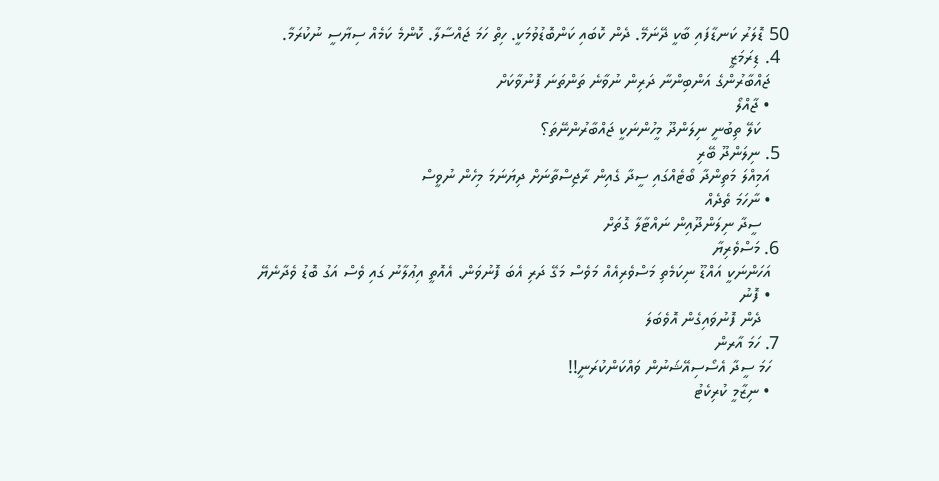50 ޑޮލަރު ކަނޑާފައި ބާކީ ދޭނަމޭ. ދެން ކޮބައި ކަންބޮޑުވުމަކީ. ހިތް ހަމަ ޖައްސާލާ. ކޮންމެ ކަމެއް ސިޔާސީ ނުކުރަމާ.
  4. ޑިރަމަޒީ
    ޖައްބާރުންގެ އަންބިންނާ ދަރިން ނުވާނެ ތަންތަނަ ފޮނުވާކަށް
    • ޖާއްލޯ
      ކަލޭ ތިބުނީ ނިލަންދޫ މީހުންނަކީ ޖައްބާރުންނޭތަ؟
  5. ނިލަންދޫ ބޭރި
    އަމިއްލަ މަތިންދާ ބޯޓެއްގައި ސީދާ ގެއިން ރާޖިސްތާނަށް ދިޔަނަމަ މިހެން ނުވީސް
    • ނާހަމަ ތެދެއް
      ސީދާ ނިލަންދޫއިން ނައްޓާލާ ގޮތަށް
  6. މަސްވެރިޔާ
    އަހަންނަކީ އައްޑޫ ނިކަމެތި މަސްވެރިއެއް މަވެސް މަގޭ ދަރި އެބަ ފޮނުވަން. އެއޮތީ އިޢުލާނު ގައި ވެސް އަގު ބޮޑު ވެދާނެޔޭ
    • ފޮނު
      ދެން ފޮނުވައިގެން އޮވެބަލަ
  7. ހަމަ އާރން
    ހަމަ ސީދާ އެސޯސިއޭޝަނުން ވައްކަންކުރަނީ!!
    • ނިޒާމީ ކުރިކެޓު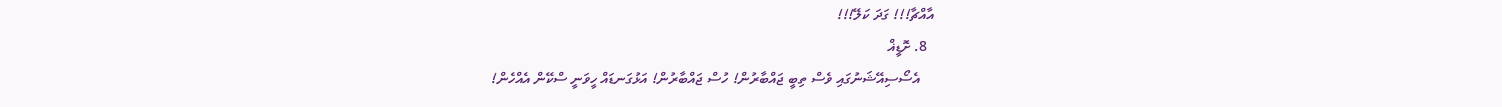އާއްޗާ!!! ގަދަ ކަލޭ!!!
  8. ށޮޑީޣް
    އެސޯސިއޭޝަނުގައި ވެސް ތިބީ ޖައްބާރުން! ހުސް ޖައްބާރުން! އަޅުގަނޑައް ހީވަނީ ސްކޭން އެއްހެން!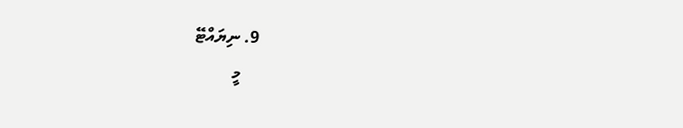9. ނިޔައްޓޭ
    މީ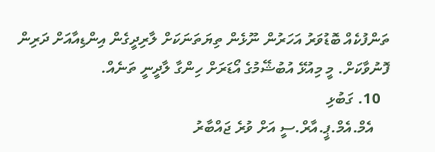ތަންފުކެއް ބޮޑުވަރު އަހަރުން ނޫޅެން ތިޔަތަނަކަށް ލާރިދީގެން އިންޑިއާއަށް ދަރިން ފޮނުވާކަށް. މީ މިއުޅޭ އުބުޝޭމުގެ އޯޑަރަށް ހިންގާ ލާދީނީ ތަނެއް.
  10. ގަބުޅި
    އެމް.އެމް.ޕީ.އާރް.ސީ އަށް ވުރެ ޖައްބާރު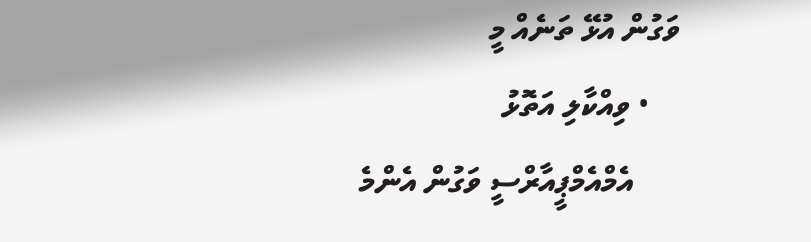ވަގުން އުޅޭ ތަނެއް މީ
    • ވިއްކާލި އަތޮޅު
      އެމްއެމްޕީއާރްސީ ވަގުން އެންމެ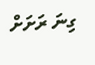ގިނަ ރަށަށް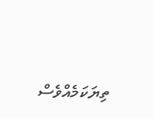ތިޔަކަމެއްވެސް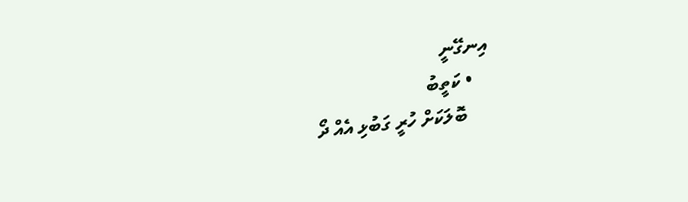އިނގޭނީ
    • ކަތީބު
      ބޮލަކަށް ހުރީ ގަބުޅި އެއް ދޯ